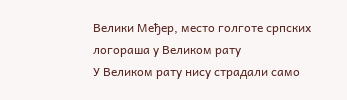Велики Међер, место голготе српских логораша у Великом рату
У Великом рату нису страдали само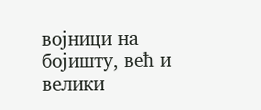војници на бојишту, већ и велики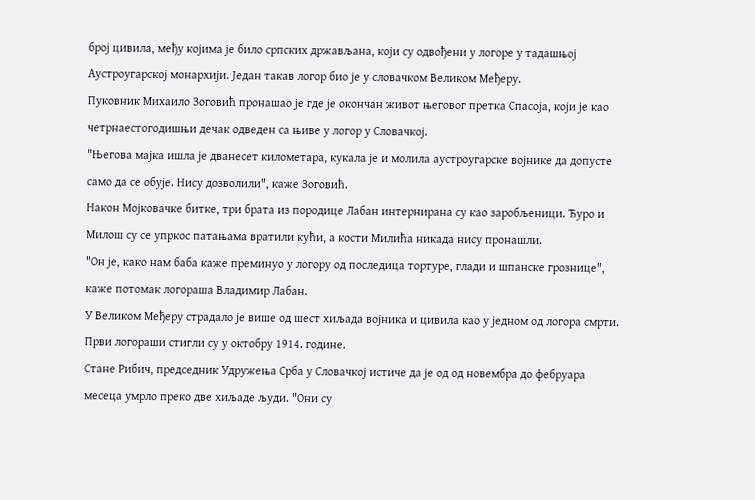број цивила, међу којима је било српских држављана, који су одвођени у логоре у тадашњој Аустроугарској монархији. Један такав логор био је у словачком Великом Међеру.
Пуковник Михаило Зоговић пронашао је где је окончан живот његовог претка Спасоја, који је као четрнаестогодишњи дечак одведен са њиве у логор у Словачкој.
"Његова мајка ишла је дванесет километара, кукала је и молила аустроугарске војнике да допусте само да се обује. Нису дозволили", каже Зоговић.
Након Мојковачке битке, три брата из породице Лабан интернирана су као заробљеници. Ђуро и Милош су се упркос патањама вратили кући, а кости Милића никада нису пронашли.
"Он је, како нам баба каже преминуо у логору од последица тортуре, глади и шпанске грознице", каже потомак логораша Владимир Лабан.
У Великом Међеру страдало је више од шест хиљада војника и цивила као у једном од логора смрти. Први логораши стигли су у октобру 1914. године.
Стане Рибич, председник Удружења Срба у Словачкој истиче да је од од новембра до фебруара месеца умрло преко две хиљаде људи. "Они су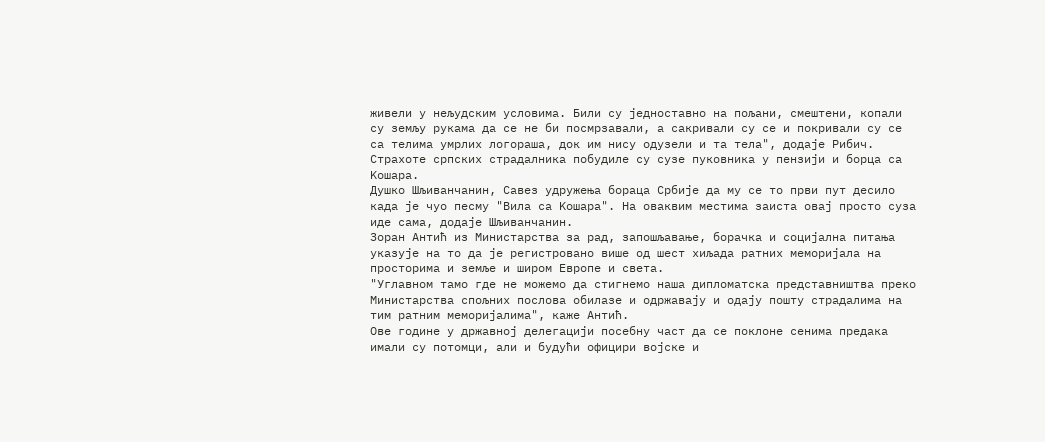живели у нељудским условима. Били су једноставно на пољани, смештени, копали су земљу рукама да се не би посмрзавали, а сакривали су се и покривали су се са телима умрлих логораша, док им нису одузели и та тела", додаје Рибич.
Страхоте српских страдалника побудиле су сузе пуковника у пензији и борца са Kошара.
Душко Шљиванчанин, Савез удружења бораца Србије да му се то први пут десило када је чуо песму "Вила са Kошара". На оваквим местима заиста овај просто суза иде сама, додаје Шљиванчанин.
Зоран Антић из Министарства за рад, запошљавање, борачка и социјална питања указује на то да је регистровано више од шест хиљада ратних меморијала на просторима и земље и широм Европе и света.
"Углавном тамо где не можемо да стигнемо наша дипломатска представништва преко Министарства спољних послова обилазе и одржавају и одају пошту страдалима на тим ратним меморијалима", каже Антић.
Ове године у државној делегацији посебну част да се поклоне сенима предака имали су потомци, али и будући официри војске и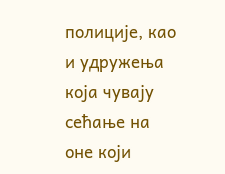полиције, као и удружења која чувају сећање на оне који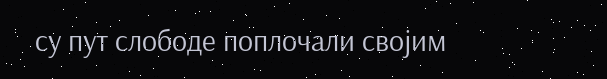су пут слободе поплочали својим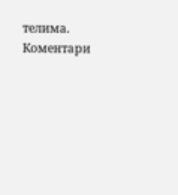телима.
Коментари